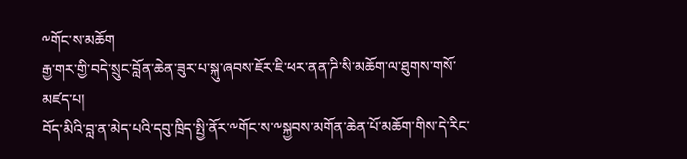༸གོང་ས་མཆོག
རྒྱ་གར་གྱི་བདེ་སྲུང་བློན་ཆེན་ཟུར་པ་སྐུ་ཞབས་ཇོར་ཇི་ཕར་ནན་ཌི་སི་མཆོག་ལ་ཐུགས་གསོ་མཛད་པ།
བོད་མིའི་བླ་ན་མེད་པའི་དབུ་ཁྲིད་སྤྱི་ནོར་༸གོང་ས་༸སྐྱབས་མགོན་ཆེན་པོ་མཆོག་གིས་དེ་རིང་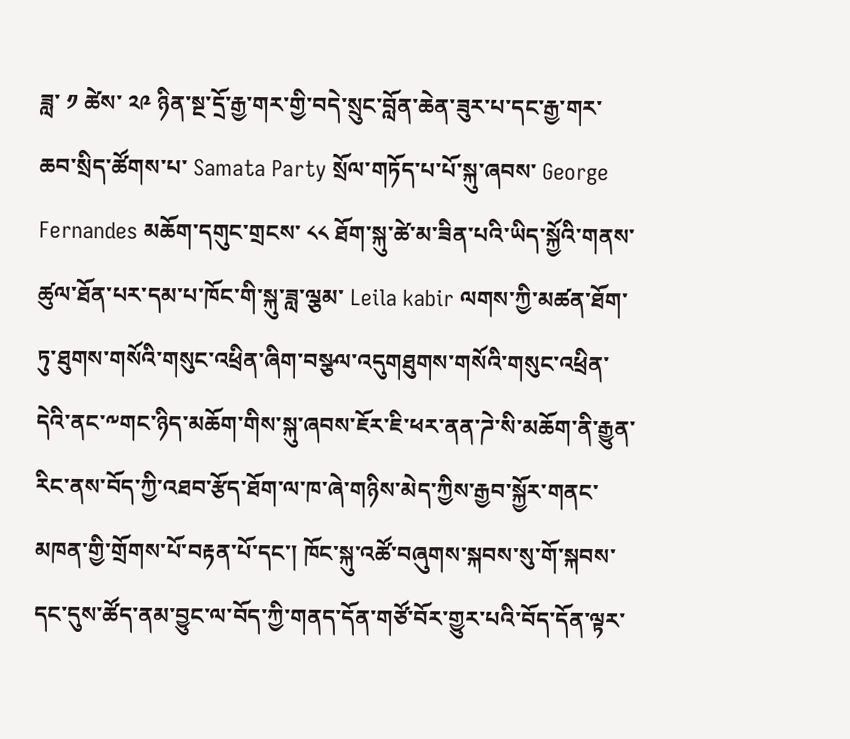ཟླ་ ༡ ཚེས་ ༢༩ ཉིན་སྔ་དྲོ་རྒྱ་གར་གྱི་བདེ་སྲུང་བློན་ཆེན་ཟུར་པ་དང་རྒྱ་གར་ཆབ་སྲིད་ཚོགས་པ་ Samata Party སྲོལ་གཏོད་པ་པོ་སྐུ་ཞབས་ George Fernandes མཆོག་དགུང་གྲངས་ ༨༨ ཐོག་སྐུ་ཚེ་མ་ཟིན་པའི་ཡིད་སྐྱོའི་གནས་ཚུལ་ཐོན་པར་དམ་པ་ཁོང་གི་སྐུ་ཟླ་ལྕམ་ Leila kabir ལགས་ཀྱི་མཚན་ཐོག་ཏུ་ཐུགས་གསོའི་གསུང་འཕྲིན་ཞིག་བསྩལ་འདུགཐུགས་གསོའི་གསུང་འཕྲིན་དེའི་ནང་༸གང་ཉིད་མཆོག་གིས་སྐུ་ཞབས་ཇོར་ཇི་ཕར་ནན་ཌེ་སི་མཆོག་ནི་རྒྱུན་རིང་ནས་བོད་ཀྱི་འཐབ་རྩོད་ཐོག་ལ་ཁ་ཞེ་གཉིས་མེད་ཀྱིས་རྒྱབ་སྐྱོར་གནང་མཁན་གྱི་གྲོགས་པོ་བརྟན་པོ་དང་། ཁོང་སྐུ་འཚོ་བཞུགས་སྐབས་སུ་གོ་སྐབས་དང་དུས་ཚོད་ནམ་བྱུང་ལ་བོད་ཀྱི་གནད་དོན་གཙོ་བོར་གྱུར་པའི་བོད་དོན་ལྟར་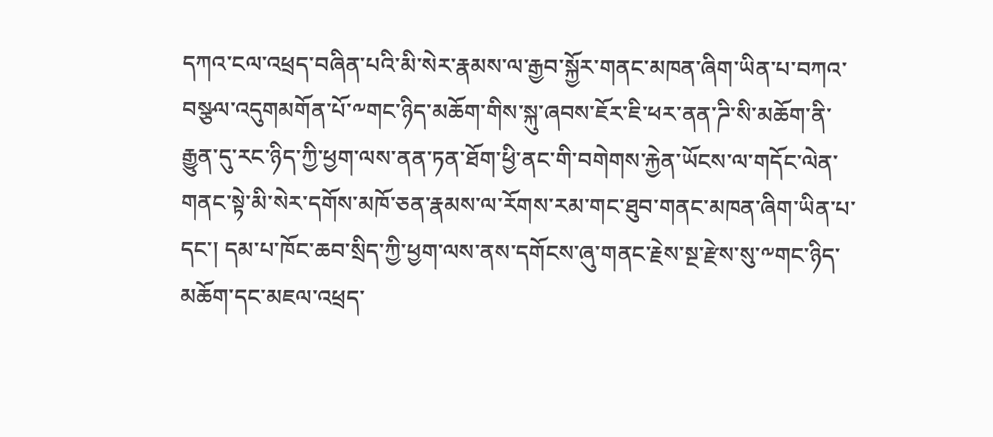དཀའ་ངལ་འཕྲད་བཞིན་པའི་མི་སེར་རྣམས་ལ་རྒྱབ་སྐྱོར་གནང་མཁན་ཞིག་ཡིན་པ་བཀའ་བསྩལ་འདུགམགོན་པོ་༸གང་ཉིད་མཆོག་གིས་སྐུ་ཞབས་ཇོར་ཇི་ཕར་ནན་ཌི་སི་མཆོག་ནི་རྒྱུན་དུ་རང་ཉིད་ཀྱི་ཕྱག་ལས་ནན་ཏན་ཐོག་ཕྱི་ནང་གི་བགེགས་རྐྱེན་ཡོངས་ལ་གདོང་ལེན་གནང་སྟེ་མི་སེར་དགོས་མཁོ་ཅན་རྣམས་ལ་རོགས་རམ་གང་ཐུབ་གནང་མཁན་ཞིག་ཡིན་པ་དང་། དམ་པ་ཁོང་ཆབ་སྲིད་ཀྱི་ཕྱག་ལས་ནས་དགོངས་ཞུ་གནང་རྗེས་སྔ་རྫེས་སུ་༸གང་ཉིད་མཆོག་དང་མཇལ་འཕྲད་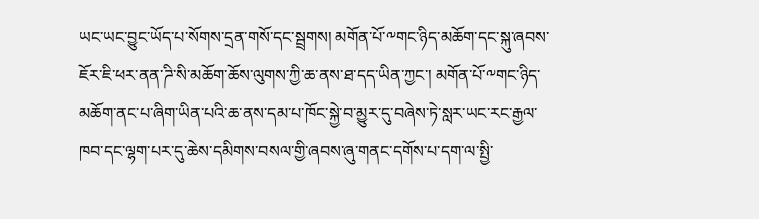ཡང་ཡང་བྱུང་ཡོད་པ་སོགས་དྲན་གསོ་དང་སྦྲགས། མགོན་པོ་༸གང་ཉིད་མཆོག་དང་སྐུ་ཞབས་ཇོར་ཇི་ཕར་ནན་ཌི་སི་མཆོག་ཆོས་ལུགས་ཀྱི་ཆ་ནས་ཐ་དད་ཡིན་ཀྱང་། མགོན་པོ་༸གང་ཉིད་མཆོག་ནང་པ་ཞིག་ཡིན་པའི་ཆ་ནས་དམ་པ་ཁོང་སྐྱེ་བ་མྱུར་དུ་བཞེས་ཏེ་སླར་ཡང་རང་རྒྱལ་ཁབ་དང་ལྷག་པར་དུ་ཆེས་དམིགས་བསལ་གྱི་ཞབས་ཞུ་གནང་དགོས་པ་དག་ལ་སྤྱི་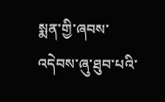སྨན་གྱི་ཞབས་འདེབས་ཞུ་ཐུབ་པའི་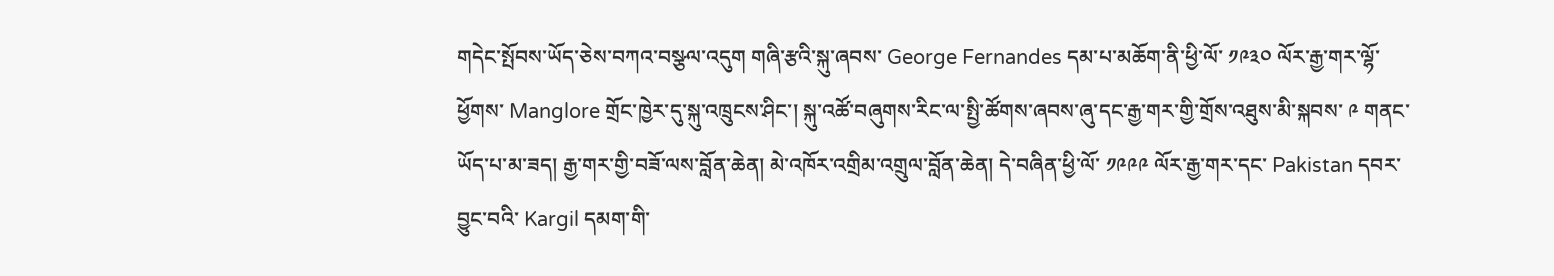གདེང་སྤོབས་ཡོད་ཅེས་བཀའ་བསྩལ་འདུག གཞི་རྩའི་སྐུ་ཞབས་ George Fernandes དམ་པ་མཆོག་ནི་ཕྱི་ལོ་ ༡༩༣༠ ལོར་རྒྱ་གར་ལྷོ་ཕྱོགས་ Manglore གྲོང་ཁྱེར་དུ་སྐུ་འཁྲུངས་ཤིང་། སྐུ་འཚོ་བཞུགས་རིང་ལ་སྤྱི་ཚོགས་ཞབས་ཞུ་དང་རྒྱ་གར་གྱི་གྲོས་འཐུས་མི་སྐབས་ ༩ གནང་ཡོད་པ་མ་ཟད། རྒྱ་གར་གྱི་བཟོ་ལས་བློན་ཆེན། མེ་འཁོར་འགྲིམ་འགྲུལ་བློན་ཆེན། དེ་བཞིན་ཕྱི་ལོ་ ༡༩༩༩ ལོར་རྒྱ་གར་དང་ Pakistan དབར་བྱུང་བའི་ Kargil དམག་གི་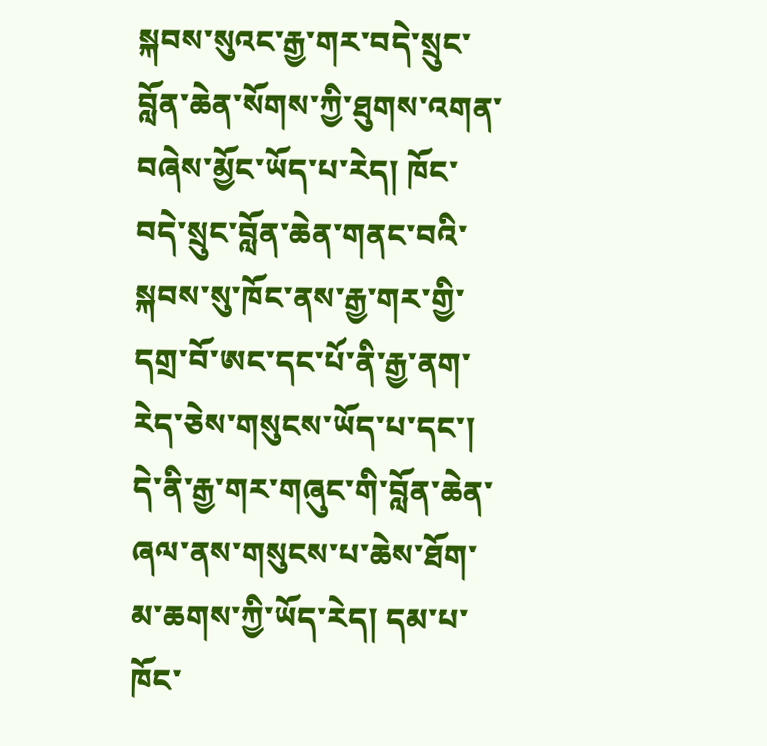སྐབས་སུའང་རྒྱ་གར་བདེ་སྲུང་བློན་ཆེན་སོགས་ཀྱི་ཐུགས་འགན་བཞེས་མྱོང་ཡོད་པ་རེད། ཁོང་བདེ་སྲུང་བློན་ཆེན་གནང་བའི་སྐབས་སུ་ཁོང་ནས་རྒྱ་གར་གྱི་དགྲ་བོ་ཨང་དང་པོ་ནི་རྒྱ་ནག་རེད་ཅེས་གསུངས་ཡོད་པ་དང་། དེ་ནི་རྒྱ་གར་གཞུང་གི་བློན་ཆེན་ཞལ་ནས་གསུངས་པ་ཆེས་ཐོག་མ་ཆགས་ཀྱི་ཡོད་རེད། དམ་པ་ཁོང་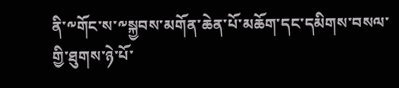ནི་༸གོང་ས་༸སྐྱབས་མགོན་ཆེན་པོ་མཆོག་དང་དམིགས་བསལ་གྱི་ཐུགས་ཉེ་པོ་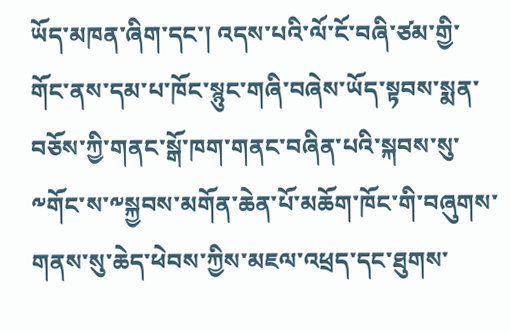ཡོད་མཁན་ཞིག་དང་། འདས་པའི་ལོ་ངོ་བཞི་ཙམ་གྱི་གོང་ནས་དམ་པ་ཁོང་སྙུང་གཞི་བཞེས་ཡོད་སྟབས་སྨན་བཅོས་ཀྱི་གནང་སྒོ་ཁག་གནང་བཞིན་པའི་སྐབས་སུ་༸གོང་ས་༸སྐྱབས་མགོན་ཆེན་པོ་མཆོག་ཁོང་གི་བཞུགས་གནས་སུ་ཆེད་ཕེབས་ཀྱིས་མཇལ་འཕྲད་དང་ཐུགས་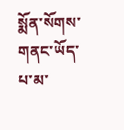སྨོན་སོགས་གནང་ཡོད་པ་མ་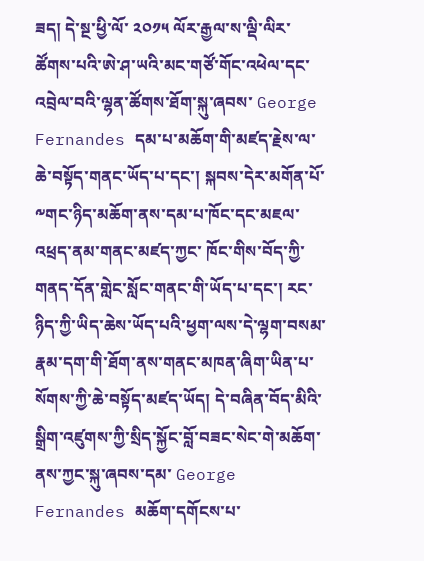ཟད། དེ་སྔ་ཕྱི་ལོ་ ༢༠༡༥ ལོར་རྒྱལ་ས་ལྡི་ལིར་ཚོགས་པའི་ཨེ་ཤ་ཡའི་མང་གཙོ་གོང་འཕེལ་དང་འབྲེལ་བའི་ལྷན་ཚོགས་ཐོག་སྐུ་ཞབས་ George Fernandes དམ་པ་མཆོག་གི་མཛད་རྗེས་ལ་ཆེ་བསྟོད་གནང་ཡོད་པ་དང་། སྐབས་དེར་མགོན་པོ་༸གང་ཉིད་མཆོག་ནས་དམ་པ་ཁོང་དང་མཇལ་འཕྲད་ནམ་གནང་མཛད་ཀྱང་ ཁོང་གིས་བོད་ཀྱི་གནད་དོན་གླེང་སློང་གནང་གི་ཡོད་པ་དང་། རང་ཉིད་ཀྱི་ཡིད་ཆེས་ཡོད་པའི་ཕྱག་ལས་དེ་ལྷག་བསམ་རྣམ་དག་གི་ཐོག་ནས་གནང་མཁན་ཞིག་ཡིན་པ་སོགས་ཀྱི་ཆེ་བསྟོད་མཛད་ཡོད། དེ་བཞིན་བོད་མིའི་སྒྲིག་འཛུགས་ཀྱི་སྲིད་སྐྱོང་བློ་བཟང་སེང་གེ་མཆོག་ནས་ཀྱང་སྐུ་ཞབས་དམ་ George Fernandes མཆོག་དགོངས་པ་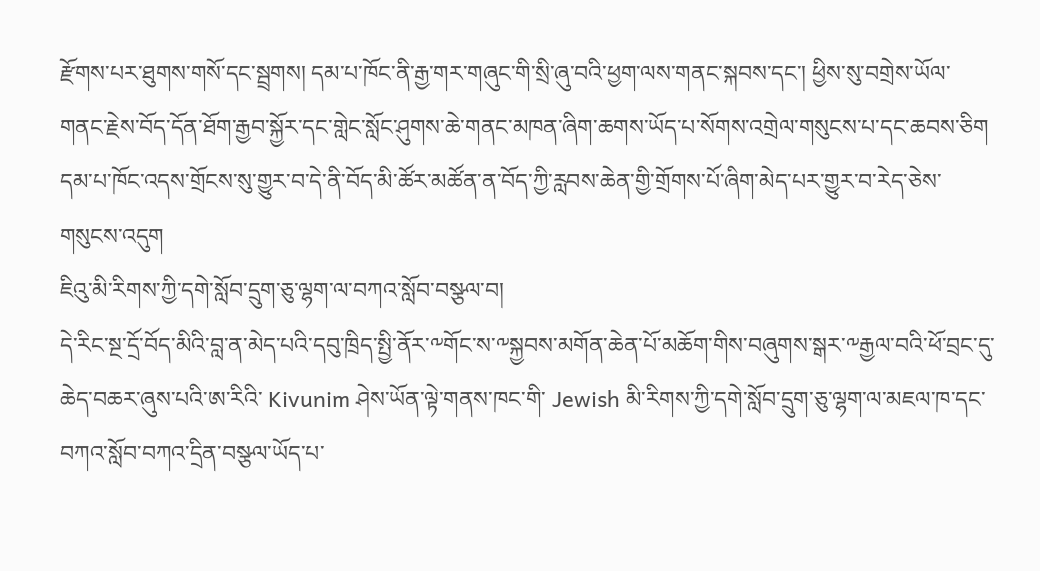རྫོགས་པར་ཐུགས་གསོ་དང་སྦྲགས། དམ་པ་ཁོང་ནི་རྒྱ་གར་གཞུང་གི་སྲི་ཞུ་བའི་ཕྱག་ལས་གནང་སྐབས་དང་། ཕྱིས་སུ་བགྲེས་ཡོལ་གནང་རྗེས་བོད་དོན་ཐོག་རྒྱབ་སྐྱོར་དང་གླེང་སློང་ཤུགས་ཆེ་གནང་མཁན་ཞིག་ཆགས་ཡོད་པ་སོགས་འགྲེལ་གསུངས་པ་དང་ཆབས་ཅིག དམ་པ་ཁོང་འདས་གྲོངས་སུ་གྱུར་བ་དེ་ནི་བོད་མི་ཚོར་མཚོན་ན་བོད་ཀྱི་རླབས་ཆེན་གྱི་གྲོགས་པོ་ཞིག་མེད་པར་གྱུར་བ་རེད་ཅེས་གསུངས་འདུག
ཇིའུ་མི་རིགས་ཀྱི་དགེ་སློབ་དྲུག་ཅུ་ལྷག་ལ་བཀའ་སློབ་བསྩལ་བ།
དེ་རིང་སྔ་དྲོ་བོད་མིའི་བླ་ན་མེད་པའི་དབུ་ཁྲིད་སྤྱི་ནོར་༸གོང་ས་༸སྐྱབས་མགོན་ཆེན་པོ་མཆོག་གིས་བཞུགས་སྒར་༸རྒྱལ་བའི་ཕོ་བྲང་དུ་ཆེད་བཆར་ཞུས་པའི་ཨ་རིའི་ Kivunim ཤེས་ཡོན་ལྟེ་གནས་ཁང་གི་ Jewish མི་རིགས་ཀྱི་དགེ་སློབ་དྲུག་ཅུ་ལྷག་ལ་མཇལ་ཁ་དང་བཀའ་སློབ་བཀའ་དྲིན་བསྩལ་ཡོད་པ་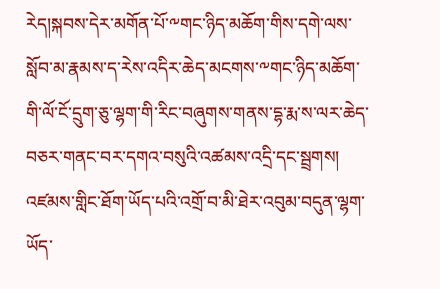རེད།སྐབས་དེར་མགོན་པོ་༸གང་ཉིད་མཆོག་གིས་དགེ་ལས་སློབ་མ་རྣམས་ད་རེས་འདིར་ཆེད་མངགས་༸གང་ཉིད་མཆོག་གི་ལོ་ངོ་དྲུག་ཅུ་ལྷག་གི་རིང་བཞུགས་གནས་དྷ་རྨ་ས་ལར་ཆེད་བཅར་གནང་བར་དགའ་བསུའི་འཚམས་འདྲི་དང་སྦྲགས། འཛམས་གླིང་ཐོག་ཡོད་པའི་འགྲོ་བ་མི་ཐེར་འབུམ་བདུན་ལྷག་ཡོད་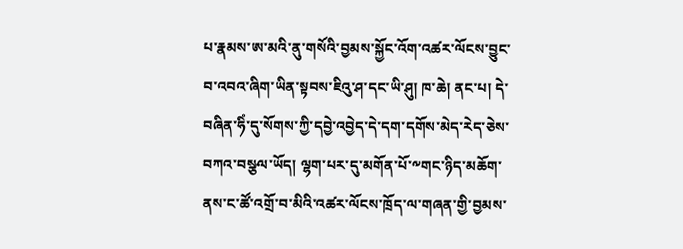པ་རྣམས་ཨ་མའི་ནུ་གསོའི་བྱམས་སྐྱོང་འོག་འཚར་ལོངས་བྱུང་བ་འབའ་ཞིག་ཡིན་སྟབས་ཇིའུ་ཤ་དང་ཡི་ཤུ། ཁ་ཆེ། ནང་པ། དེ་བཞིན་ཧིཾ་དུ་སོགས་ཀྱི་དབྱེ་འབྱེད་དེ་དག་དགོས་མེད་རེད་ཅེས་བཀའ་བསྩལ་ཡོད། ལྷག་པར་དུ་མགོན་པོ་༸གང་ཉིད་མཆོག་ནས་ང་ཚོ་འགྲོ་བ་མིའི་འཚར་ལོངས་ཁྲོད་ལ་གཞན་གྱི་བྱམས་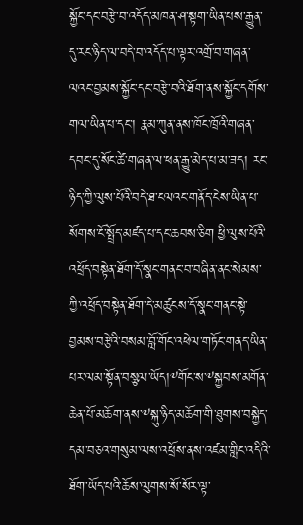སྐྱོང་དང་བརྩེ་བ་འདོད་མཁན་ཤ་སྟག་ཡིན་པས་རྒྱུན་དུ་རང་ཉིད་ལ་བདེ་བ་འདོད་པ་ལྟར་འགྲོ་བ་གཞན་ལའང་བྱམས་སྐྱོང་དང་བརྩེ་བའི་ཐོག་ནས་སྐྱོང་དགོས་གལ་ཡིན་པ་དང་། རྣམ་ཀུན་ནས་ཁོང་ཁྲོའི་གཞན་དབང་དུ་སོང་ཚེ་གཞན་ལ་ཕན་རྒྱུ་མེད་པ་མ་ཟད། རང་ཉིད་ཀྱི་ལུས་པོའི་བདེ་ཐ་ངལའང་གནོད་ངེས་ཡིན་པ་སོགས་ངོ་སྤྲོད་མཛད་པ་དང་ཆབས་ཅིག ཕྱི་ལུས་པོའི་འཕྲོད་བསྟེན་ཐོག་དོ་སྣང་གནང་བ་བཞིན་ནང་སེམས་ཀྱི་འཕྲོད་བསྟེན་ཐོག་དེ་མཚུངས་དོ་སྣང་གནང་སྟེ་བྱམས་བརྩེའི་བསམ་བློ་གོང་འཕེལ་གཏོང་གནད་ཡིན་པར་ལམ་སྟོན་བསྩལ་ཡོད།༸གོང་ས་༸སྐྱབས་མགོན་ཆེན་པོ་མཆོག་ནས་༸སྐུ་ཉིད་མཆོག་གི་ཐུགས་བསྐྱེད་དམ་བཅའ་གསུམ་ལས་འཕྲོས་ནས་འཛམ་གླིང་འདིའི་ཐོག་ཡོད་པའི་ཆོས་ལུགས་སོ་སོར་ལྟ་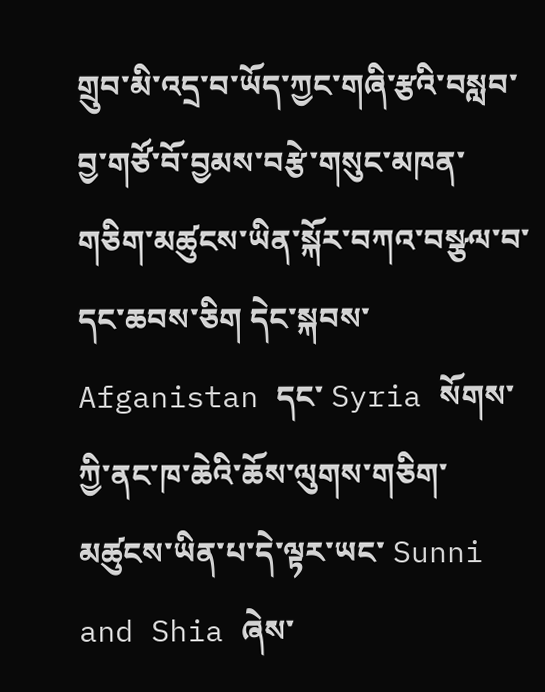གྲུབ་མི་འདྲ་བ་ཡོད་ཀྱང་གཞི་རྩའི་བསླབ་བྱ་གཙོ་བོ་བྱམས་བརྩེ་གསུང་མཁན་གཅིག་མཚུངས་ཡིན་སྐོར་བཀའ་བསྩལ་བ་དང་ཆབས་ཅིག དེང་སྐབས་Afganistan དང་ Syria སོགས་ཀྱི་ནང་ཁ་ཆེའི་ཆོས་ལུགས་གཅིག་མཚུངས་ཡིན་པ་དེ་ལྟར་ཡང་ Sunni and Shia ཞེས་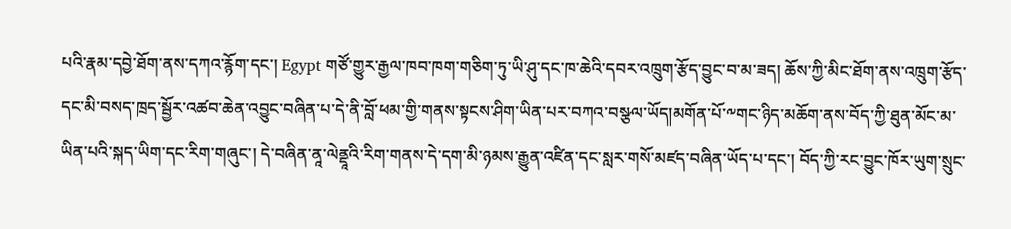པའི་རྣམ་དབྱེ་ཐོག་ནས་དཀའ་རྙོག་དང་། Egypt གཙོ་གྱུར་རྒྱལ་ཁབ་ཁག་གཅིག་ཏུ་ཡི་ཤུ་དང་ཁ་ཆེའི་དབར་འཁྲུག་རྩོད་བྱུང་བ་མ་ཟད། ཆོས་ཀྱི་མིང་ཐོག་ནས་འཁྲུག་རྩོད་དང་མི་བསད་ཁྲད་སྦྱོར་འཚབ་ཆེན་འབྱུང་བཞིན་པ་དེ་ནི་བློ་ཕམ་གྱི་གནས་སྟངས་ཤིག་ཡིན་པར་བཀའ་བསྩལ་ཡོད།མགོན་པོ་༸གང་ཉིད་མཆོག་ནས་བོད་ཀྱི་ཐུན་མོང་མ་ཡིན་པའི་སྐད་ཡིག་དང་རིག་གཞུང་། དེ་བཞིན་ནཱ་ལེནྡཱའི་རིག་གནས་དེ་དག་མི་ཉམས་རྒྱུན་འཛིན་དང་སླར་གསོ་མཛད་བཞིན་ཡོད་པ་དང་། བོད་ཀྱི་རང་བྱུང་ཁོར་ཡུག་སྲུང་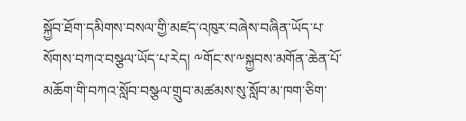སྐྱོབ་ཐོག་དམིགས་བསལ་གྱི་མཛད་འཁུར་བཞེས་བཞིན་ཡོད་པ་སོགས་བཀའ་བསྩལ་ཡོད་པ་རེད། ༸གོང་ས་༸སྐྱབས་མགོན་ཆེན་པོ་མཆོག་གི་བཀའ་སློབ་བསྩལ་གྲུབ་མཚམས་སུ་སློབ་མ་ཁག་ཅིག་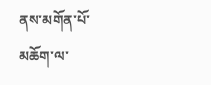ནས་མགོན་པོ་མཆོག་ལ་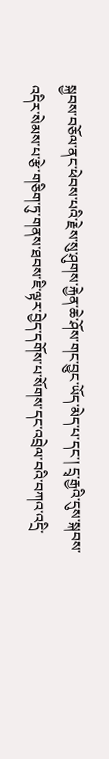སྐྱབས་བཅོལ་ནང་ཕེབས་པའི་རྗེས་སུ་ཤུགས་རྐྱེན་ཆེ་ཤོས་གང་བྱུང་ཡོད་མེད་པ་དང་། དྲྭ་རྒྱའི་དུས་སྐབས་འདིར་སེམས་པ་རྩེ་གཅིག་ཏུ་གནས་ཐབས་ཇི་ལྟར་བྱེད་དགོས་པ་སོགས་དང་འབྲེལ་བའི་བཀའ་འདྲི་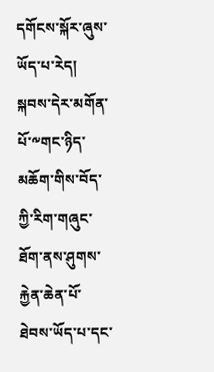དགོངས་སྐོར་ཞུས་ཡོད་པ་རེད། སྐབས་དེར་མགོན་པོ་༸གང་ཉིད་མཆོག་གིས་བོད་ཀྱི་རིག་གཞུང་ཐོག་ནས་ཤུགས་རྐྱེན་ཆེན་པོ་ཐེབས་ཡོད་པ་དང་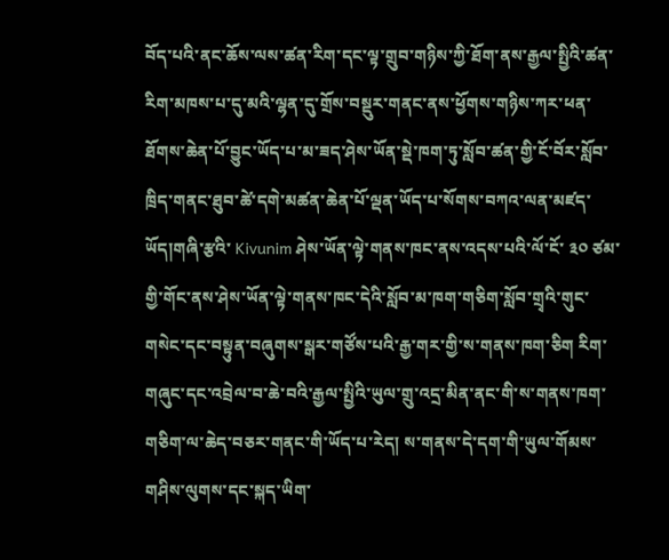བོད་པའི་ནང་ཆོས་ལས་ཚན་རིག་དང་ལྟ་གྲུབ་གཉིས་ཀྱི་ཐོག་ནས་རྒྱལ་སྤྱིའི་ཚན་རིག་མཁས་པ་དུ་མའི་ལྷན་དུ་གྲོས་བསྡུར་གནང་ནས་ཕྱོགས་གཉིས་ཀར་ཕན་ཐོགས་ཆེན་པོ་བྱུང་ཡོད་པ་མ་ཟད་ཤེས་ཡོན་སྡེ་ཁག་ཏུ་སློབ་ཚན་གྱི་ངོ་བོར་སློབ་ཁྲིད་གནང་ཐུབ་ཚེ་དགེ་མཚན་ཆེན་པོ་ལྡན་ཡོད་པ་སོགས་བཀའ་ལན་མཛད་ཡོད།གཞི་རྩའི་ Kivunim ཤེས་ཡོན་ལྟེ་གནས་ཁང་ནས་འདས་པའི་ལོ་ངོ་ ༣༠ ཙམ་གྱི་གོང་ནས་ཤེས་ཡོན་ལྟེ་གནས་ཁང་དེའི་སློབ་མ་ཁག་གཅིག་སློབ་གྲྭའི་གུང་གསེང་དང་བསྟུན་བཞུགས་སྒར་གཙོས་པའི་རྒྱ་གར་གྱི་ས་གནས་ཁག་ཅིག རིག་གཞུང་དང་འབྲེལ་བ་ཆེ་བའི་རྒྱལ་སྤྱིའི་ཡུལ་གྲུ་འདྲ་མིན་ནང་གི་ས་གནས་ཁག་གཅིག་ལ་ཆེད་བཅར་གནང་གི་ཡོད་པ་རེད། ས་གནས་དེ་དག་གི་ཡུལ་གོམས་གཤིས་ལུགས་དང་སྐད་ཡིག་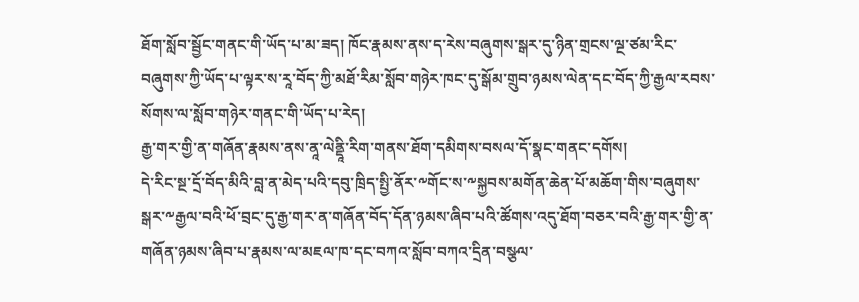ཐོག་སློབ་སྦྱོང་གནང་གི་ཡོད་པ་མ་ཟད། ཁོང་རྣམས་ནས་ད་རེས་བཞུགས་སྒར་དུ་ཉིན་གྲངས་ལྔ་ཙམ་རིང་བཞུགས་ཀྱི་ཡོད་པ་ལྟར་ས་རཱ་བོད་ཀྱི་མཐོ་རིམ་སློབ་གཉེར་ཁང་དུ་སྒོམ་གྲུབ་ཉམས་ལེན་དང་བོད་ཀྱི་རྒྱལ་རབས་སོགས་ལ་སློབ་གཉེར་གནང་གི་ཡོད་པ་རེད།
རྒྱ་གར་གྱི་ན་གཞོན་རྣམས་ནས་ནཱ་ལེནྡཱི་རིག་གནས་ཐོག་དམིགས་བསལ་དོ་སྣང་གནང་དགོས།
དེ་རིང་སྔ་དྲོ་བོད་མིའི་བླ་ན་མེད་པའི་དབུ་ཁྲིད་སྤྱི་ནོར་༸གོང་ས་༸སྐྱབས་མགོན་ཆེན་པོ་མཆོག་གིས་བཞུགས་སྒར་༸རྒྱལ་བའི་ཕོ་བྲང་དུ་རྒྱ་གར་ན་གཞོན་བོད་དོན་ཉམས་ཞིབ་པའི་ཚོགས་འདུ་ཐོག་བཅར་བའི་རྒྱ་གར་གྱི་ན་གཞོན་ཉམས་ཞིབ་པ་རྣམས་ལ་མཇལ་ཁ་དང་བཀའ་སློབ་བཀའ་དྲིན་བསྩལ་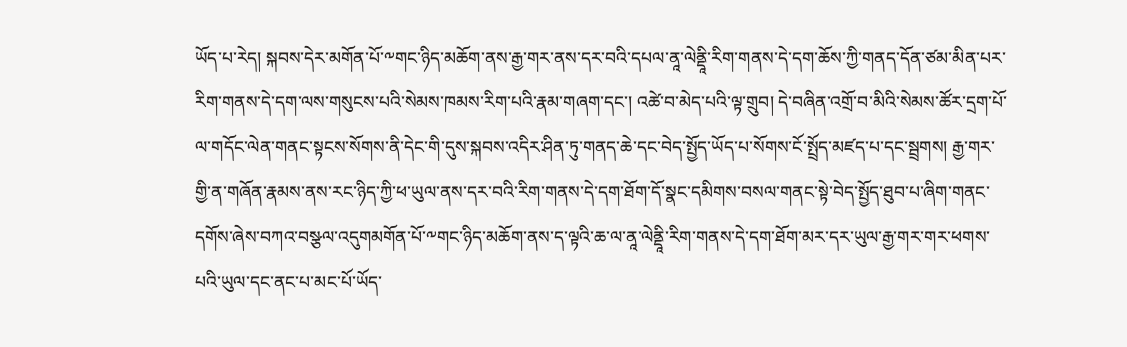ཡོད་པ་རེད། སྐབས་དེར་མགོན་པོ་༸གང་ཉིད་མཆོག་ནས་རྒྱ་གར་ནས་དར་བའི་དཔལ་ནཱ་ལེནྡཱི་རིག་གནས་དེ་དག་ཆོས་ཀྱི་གནད་དོན་ཙམ་མིན་པར་རིག་གནས་དེ་དག་ལས་གསུངས་པའི་སེམས་ཁམས་རིག་པའི་རྣམ་གཞག་དང་། འཚེ་བ་མེད་པའི་ལྟ་གྲུབ། དེ་བཞིན་འགྲོ་བ་མིའི་སེམས་ཚོར་དྲག་པོ་ལ་གདོང་ལེན་གནང་སྟངས་སོགས་ནི་དེང་གི་དུས་སྐབས་འདིར་ཤིན་ཏུ་གནད་ཆེ་དང་བེད་སྤྱོད་ཡོད་པ་སོགས་ངོ་སྤྲོད་མཛད་པ་དང་སྦྲགས། རྒྱ་གར་གྱི་ན་གཞོན་རྣམས་ནས་རང་ཉིད་ཀྱི་ཕ་ཡུལ་ནས་དར་བའི་རིག་གནས་དེ་དག་ཐོག་དོ་སྣང་དམིགས་བསལ་གནང་སྟེ་བེད་སྤྱོད་ཐུབ་པ་ཞིག་གནང་དགོས་ཞེས་བཀའ་བསྩལ་འདུགམགོན་པོ་༸གང་ཉིད་མཆོག་ནས་ད་ལྟའི་ཆ་ལ་ནཱ་ལེནྡཱི་རིག་གནས་དེ་དག་ཐོག་མར་དར་ཡུལ་རྒྱ་གར་གར་ཕགས་པའི་ཡུལ་དང་ནང་པ་མང་པོ་ཡོད་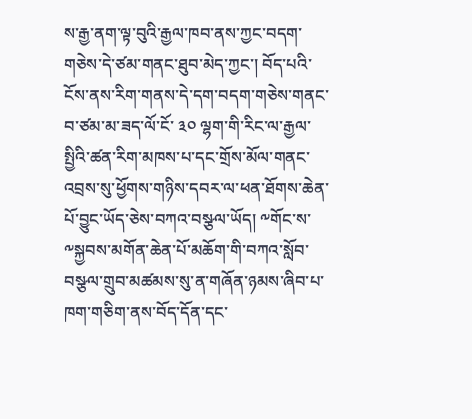ས་རྒྱ་ནག་ལྟ་བུའི་རྒྱལ་ཁབ་ནས་ཀྱང་བདག་གཅེས་དེ་ཙམ་གནང་ཐུབ་མེད་ཀྱང་། བོད་པའི་ངོས་ནས་རིག་གནས་དེ་དག་བདག་གཅེས་གནང་བ་ཙམ་མ་ཟད་ལོ་ངོ་ ༣༠ ལྷག་གི་རིང་ལ་རྒྱལ་སྤྱིའི་ཚན་རིག་མཁས་པ་དང་གྲོས་མོལ་གནང་འབྲས་སུ་ཕྱོགས་གཉིས་དབར་ལ་ཕན་ཐོགས་ཆེན་པོ་བྱུང་ཡོད་ཅེས་བཀའ་བསྩལ་ཡོད། ༸གོང་ས་༸སྐྱབས་མགོན་ཆེན་པོ་མཆོག་གི་བཀའ་སློབ་བསྩལ་གྲུབ་མཚམས་སུ་ན་གཞོན་ཉམས་ཞིབ་པ་ཁག་གཅིག་ནས་བོད་དོན་དང་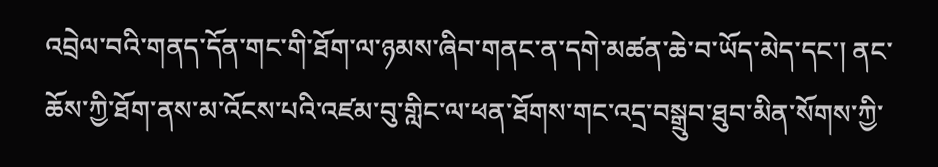འབྲེལ་བའི་གནད་དོན་གང་གི་ཐོག་ལ་ཉམས་ཞིབ་གནང་ན་དགེ་མཚན་ཆེ་བ་ཡོད་མེད་དང་། ནང་ཆོས་ཀྱི་ཐོག་ནས་མ་འོངས་པའི་འཛམ་བུ་གླིང་ལ་ཕན་ཐོགས་གང་འདྲ་བསྒྲུབ་ཐུབ་མིན་སོགས་ཀྱི་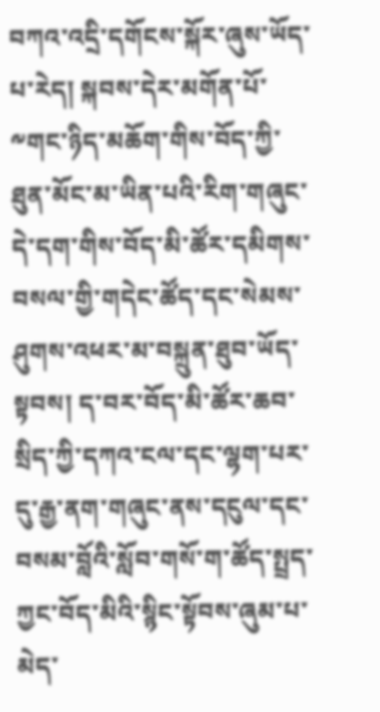བཀའ་འདྲི་དགོངས་སྐོར་ཞུས་ཡོད་པ་རེད། སྐབས་དེར་མགོན་པོ་༸གང་ཉིད་མཆོག་གིས་བོད་ཀྱི་ཐུན་མོང་མ་ཡིན་པའི་རིག་གཞུང་དེ་དག་གིས་བོད་མི་ཚོར་དམིགས་བསལ་གྱི་གདེང་ཚོད་དང་སེམས་ཤུགས་འཕར་མ་བསྐྲུན་ཐུབ་ཡོད་སྟབས། ད་བར་བོད་མི་ཚོར་ཆབ་སྲིད་ཀྱི་དཀའ་ངལ་དང་ལྷག་པར་དུ་རྒྱ་ནག་གཞུང་ནས་དངུལ་དང་བསམ་བློའི་སློབ་གསོ་ག་ཚོད་སྤྲད་ཀྱང་བོད་མིའི་སྙིང་སྟོབས་ཞུམ་པ་མེད་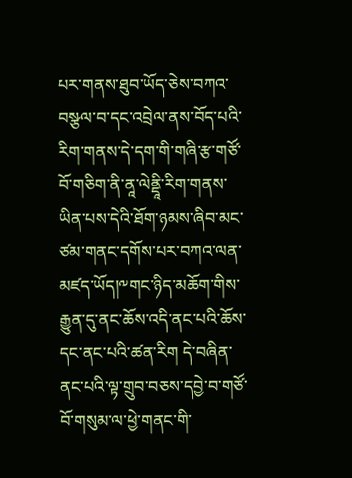པར་གནས་ཐུབ་ཡོད་ཅེས་བཀའ་བསྩལ་བ་དང་འབྲེལ་ནས་བོད་པའི་རིག་གནས་དེ་དག་གི་གཞི་རྩ་གཙོ་བོ་གཅིག་ནི་ནཱ་ལེནྡཱི་རིག་གནས་ཡིན་པས་དེའི་ཐོག་ཉམས་ཞིབ་མང་ཙམ་གནང་དགོས་པར་བཀའ་ལན་མཛད་ཡོད།༸གང་ཉིད་མཆོག་གིས་རྒྱུན་དུ་ནང་ཆོས་འདི་ནང་པའི་ཆོས་དང་ནང་པའི་ཚན་རིག དེ་བཞིན་ནང་པའི་ལྟ་གྲུབ་བཅས་དབྱེ་བ་གཙོ་བོ་གསུམ་ལ་ཕྱེ་གནང་གི་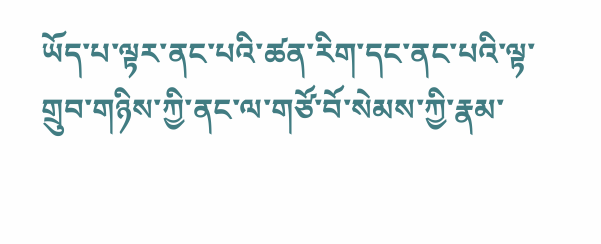ཡོད་པ་ལྟར་ནང་པའི་ཚན་རིག་དང་ནང་པའི་ལྟ་གྲུབ་གཉིས་ཀྱི་ནང་ལ་གཙོ་བོ་སེམས་ཀྱི་རྣམ་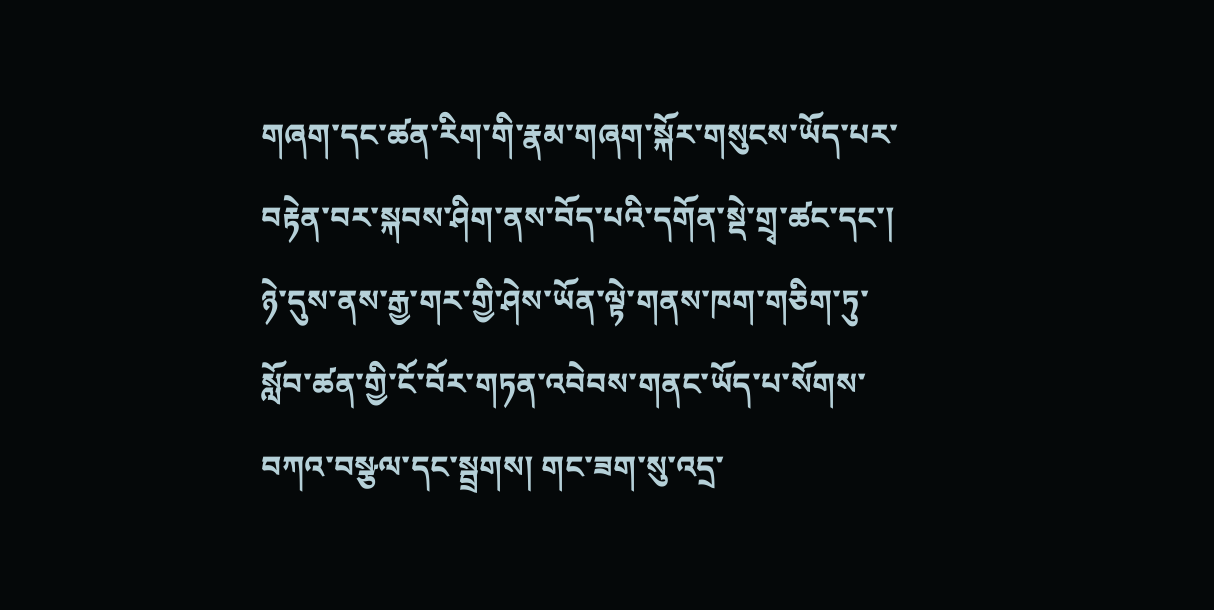གཞག་དང་ཚན་རིག་གི་རྣམ་གཞག་སྐོར་གསུངས་ཡོད་པར་བརྟེན་བར་སྐབས་ཤིག་ནས་བོད་པའི་དགོན་སྡེ་གྲྭ་ཚང་དང་། ཉེ་དུས་ནས་རྒྱ་གར་གྱི་ཤེས་ཡོན་ལྟེ་གནས་ཁག་གཅིག་ཏུ་སློབ་ཚན་གྱི་ངོ་བོར་གཏན་འབེབས་གནང་ཡོད་པ་སོགས་བཀའ་བསྩལ་དང་སྦྲགས། གང་ཟག་སུ་འདྲ་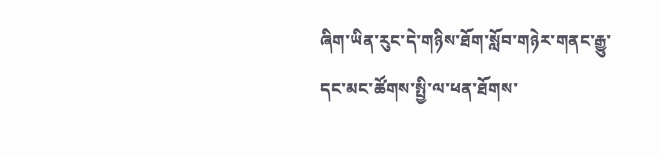ཞིག་ཡིན་རུང་དེ་གཉིས་ཐོག་སློབ་གཉེར་གནང་རྒྱུ་དང་མང་ཚོགས་སྤྱི་ལ་ཕན་ཐོགས་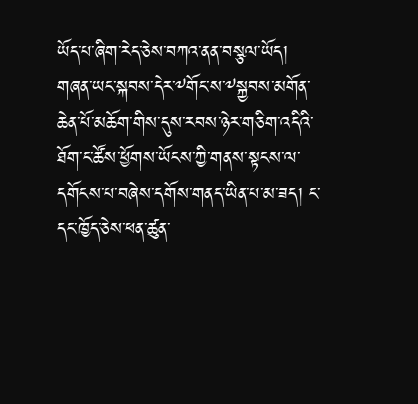ཡོད་པ་ཞིག་རེད་ཅེས་བཀའ་ནན་བསྩལ་ཡོད། གཞན་ཡང་སྐབས་དེར་༸གོང་ས་༸སྐྱབས་མགོན་ཆེན་པོ་མཆོག་གིས་དུས་རབས་ཉེར་གཅིག་འདིའི་ཐོག་ང་ཚོས་ཕྱོགས་ཡོངས་ཀྱི་གནས་སྟངས་ལ་དགོངས་པ་བཞེས་དགོས་གནད་ཡིན་པ་མ་ཟད། ང་དང་ཁྱོད་ཅེས་ཕན་ཚུན་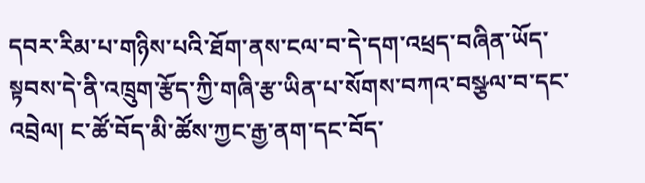དབར་རིམ་པ་གཉིས་པའི་ཐོག་ནས་ངལ་བ་དེ་དག་འཕྲད་བཞིན་ཡོད་སྟབས་དེ་ནི་འཁྲུག་རྩོད་ཀྱི་གཞི་རྩ་ཡིན་པ་སོགས་བཀའ་བསྩལ་བ་དང་འབྲེལ། ང་ཚོ་བོད་མི་ཚོས་ཀྱང་རྒྱ་ནག་དང་བོད་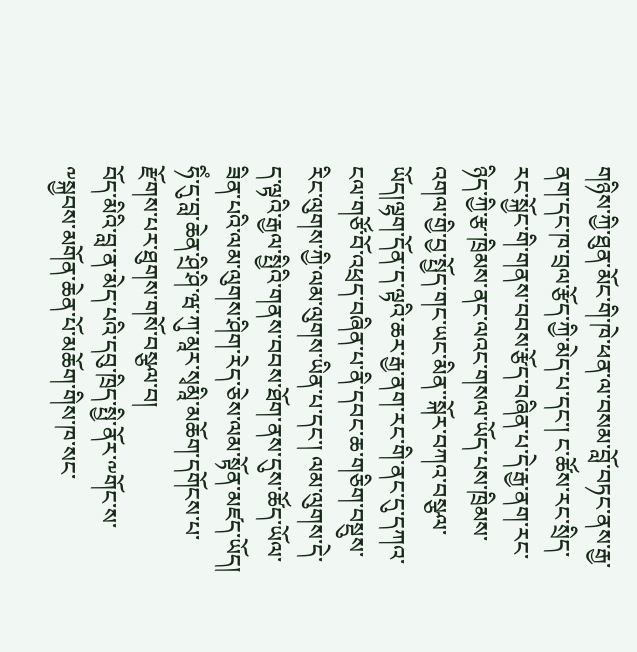གཉིས་ཀྱི་ཐུན་མོང་གི་ཁེ་ཕན་ལ་བསམ་བློ་བཏང་ནས་རྒྱ་ནག་དང་ཁ་བྲལ་རྩོད་ཀྱི་མེད་པ་དང་། ང་ཚོས་རང་སྲིད་རང་སྐྱོང་གི་གནས་བབས་རྩོད་བཞིན་པ་དེ་རྒྱ་ནག་རང་ཉིད་ཀྱི་རྩ་ཁྲིམས་ནང་ལའང་གསལ་ཡོད་པས་ཁྲིམས་འགལ་གྱི་བྱ་སྤྱོད་གང་ཡང་མིན་་སྐོར་བཀའ་བསྩལ་ཡོད།ལྷག་དོན་ད་ལྟའི་ཆར་རྒྱ་ནག་རང་གི་ནང་དུ་དཀའ་ངལ་གཙོ་བོ་འཕྲད་བཞིན་པ་ནི་དབང་ཆ་གཅིག་བསྡུས་རིང་ལུགས་ཀྱི་ལམ་ལུགས་ཡིན་པ་དང་། ལམ་ལུགས་དེ་ད་ལྟའི་རྒྱལ་སྤྱིའི་གནས་བབས་ཐོག་ནས་དུས་ཚོད་ཡོལ་ཟིན་པའི་ལམ་ལུགས་ཤིག་རེད་ཅེས་ལམ་སྟོན་མཛད་ཡོད།
ཧིཾ་དུ་བླ་ཆེན་ཤྲི་ཤི་ཝ་ཀུ་མཱར་སྭམཱི་མཆོག་དགོངས་པ་རྫོགས་པར་ཐུགས་གསོ་བསྩལ་བ།
བོད་མིའི་བླ་ན་མེད་པའི་དབུ་ཁྲིད་སྤྱི་ནོར་༸གོང་ས་༸སྐྱབས་མགོན་ཆེན་པོ་མཆོག་གིས་ཁ་སང་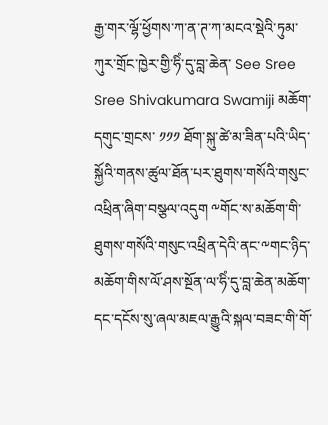རྒྱ་གར་ལྷོ་ཕྱོགས་ཀ་ན་ཊ་ཀ་མངའ་སྡེའི་ཏུམ་ཀུར་གྲོང་ཁྱེར་གྱི་ཧིཾ་དུ་བླ་ཆེན་ See Sree Sree Shivakumara Swamiji མཆོག་དགུང་གྲངས་ ༡༡༡ ཐོག་སྐུ་ཚེ་མ་ཟིན་པའི་ཡིད་སྐྱོའི་གནས་ཚུལ་ཐོན་པར་ཐུགས་གསོའི་གསུང་འཕྲིན་ཞིག་བསྩལ་འདུག ༸གོང་ས་མཆོག་གི་ཐུགས་གསོའི་གསུང་འཕྲིན་དེའི་ནང་༸གང་ཉིད་མཆོག་གིས་ལོ་ཤས་སྔོན་ལ་ཧིཾ་དུ་བླ་ཆེན་མཆོག་དང་དངོས་སུ་ཞལ་མཇལ་རྒྱུའི་སྐལ་བཟང་གི་གོ་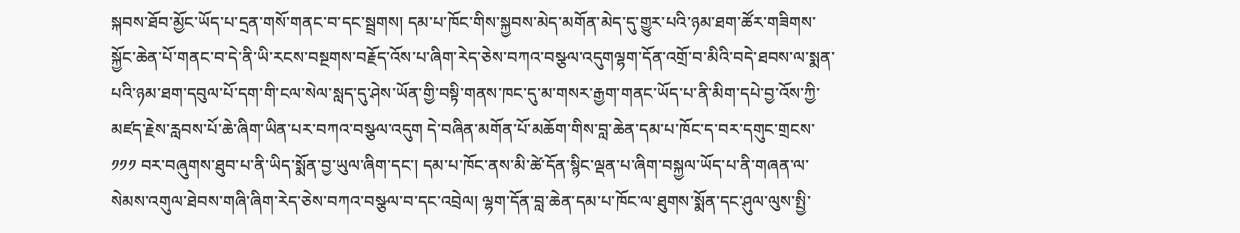སྐབས་ཐོབ་མྱོང་ཡོད་པ་དྲན་གསོ་གནང་བ་དང་སྦྲགས། དམ་པ་ཁོང་གིས་སྐྱབས་མེད་མགོན་མེད་དུ་གྱུར་པའི་ཉམ་ཐག་ཚོར་གཟིགས་སྐྱོང་ཆེན་པོ་གནང་བ་དེ་ནི་ཡི་རངས་བསྔགས་བརྗོད་འོས་པ་ཞིག་རེད་ཅེས་བཀའ་བསྩལ་འདུགལྷག་དོན་འགྲོ་བ་མིའི་བདེ་ཐབས་ལ་སྨན་པའི་ཉམ་ཐག་དབུལ་པོ་དག་གི་ངལ་སེལ་སླད་དུ་ཤེས་ཡོན་གྱི་བསྟི་གནས་ཁང་དུ་མ་གསར་རྒྱག་གནང་ཡོད་པ་ནི་མིག་དཔེ་བྱ་འོས་ཀྱི་མཛད་རྗེས་རླབས་པོ་ཆེ་ཞིག་ཡིན་པར་བཀའ་བསྩལ་འདུག དེ་བཞིན་མགོན་པོ་མཆོག་གིས་བླ་ཆེན་དམ་པ་ཁོང་ད་བར་དགུང་གྲངས་ ༡༡༡ བར་བཞུགས་ཐུབ་པ་ནི་ཡིད་སྨོན་བྱ་ཡུལ་ཞིག་དང་། དམ་པ་ཁོང་ནས་མི་ཚེ་དོན་སྙིང་ལྡན་པ་ཞིག་བསྐྱལ་ཡོད་པ་ནི་གཞན་ལ་སེམས་འགུལ་ཐེབས་གཞི་ཞིག་རེད་ཅེས་བཀའ་བསྩལ་བ་དང་འབྲེལ། ལྷག་དོན་བླ་ཆེན་དམ་པ་ཁོང་ལ་ཐུགས་སྨོན་དང་ཤུལ་ལུས་སྤྱི་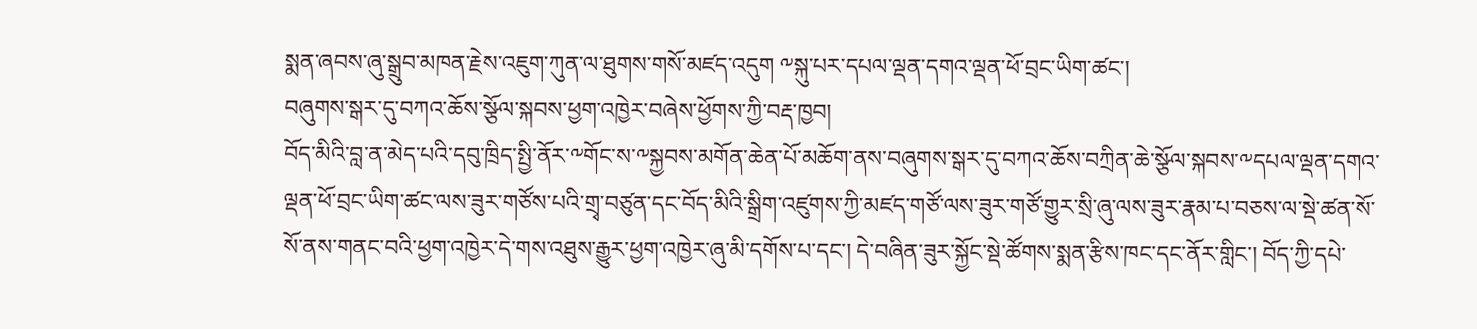སྨན་ཞབས་ཞུ་སྒྲུབ་མཁན་རྗེས་འཇུག་ཀུན་ལ་ཐུགས་གསོ་མཛད་འདུག ༸སྐུ་པར་དཔལ་ལྡན་དགའ་ལྡན་ཕོ་བྲང་ཡིག་ཚང་།
བཞུགས་སྒར་དུ་བཀའ་ཆོས་སྩོལ་སྐབས་ཕྱག་འཁྱེར་བཞེས་ཕྱོགས་ཀྱི་བརྡ་ཁྱབ།
བོད་མིའི་བླ་ན་མེད་པའི་དབུ་ཁྲིད་སྤྱི་ནོར་༸གོང་ས་༸སྐྱབས་མགོན་ཆེན་པོ་མཆོག་ནས་བཞུགས་སྒར་དུ་བཀའ་ཆོས་བཀྲིན་ཆེ་སྩོལ་སྐབས་༸དཔལ་ལྡན་དགའ་ལྡན་ཕོ་བྲང་ཡིག་ཚང་ལས་ཟུར་གཙོས་པའི་གྲྭ་བཙུན་དང་བོད་མིའི་སྒྲིག་འཛུགས་ཀྱི་མཛད་གཙོ་ལས་ཟུར་གཙོ་གྱུར་སྲི་ཞུ་ལས་ཟུར་རྣམ་པ་བཅས་ལ་སྡེ་ཚན་སོ་སོ་ནས་གནང་བའི་ཕྱག་འཁྱེར་དེ་གས་འཐུས་རྒྱུར་ཕྱག་འཁྱེར་ཞུ་མི་དགོས་པ་དང་། དེ་བཞིན་ཟུར་སྐྱོང་སྡེ་ཚོགས་སྨན་རྩིས་ཁང་དང་ནོར་གླིང་། བོད་ཀྱི་དཔེ་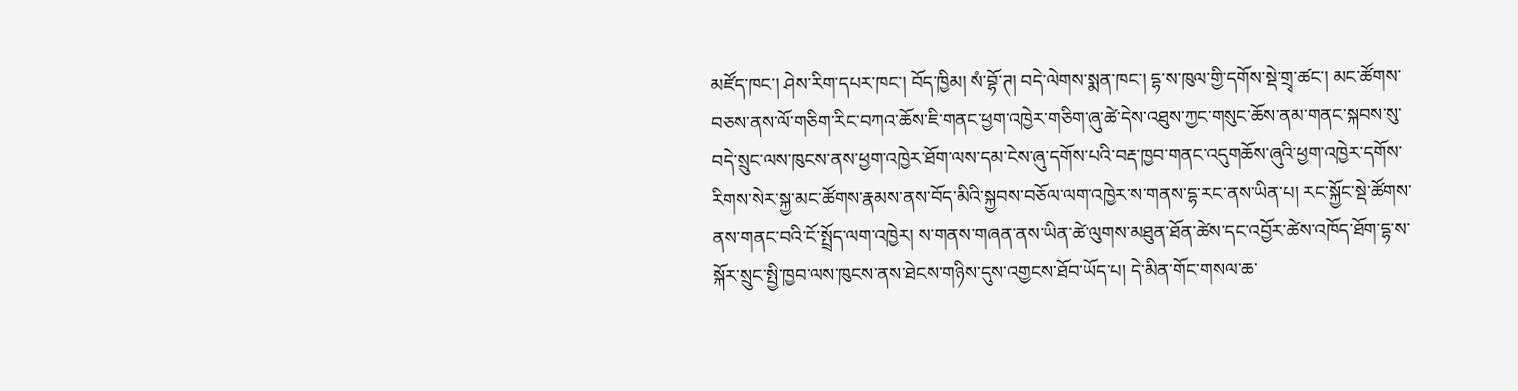མཛོད་ཁང་། ཤེས་རིག་དཔར་ཁང་། བོད་ཁྱིམ། སཾ་བྷོ་ཊ། བདེ་ལེགས་སྨན་ཁང་། དྷ་ས་ཁུལ་གྱི་དགོས་སྡེ་གྲྭ་ཚང་། མང་ཚོགས་བཅས་ནས་ལོ་གཅིག་རིང་བཀའ་ཆོས་ཇི་གནང་ཕྱག་འཁྱེར་གཅིག་ཞུ་ཚེ་དེས་འཐུས་ཀྱང་གསུང་ཆོས་ནམ་གནང་སྐབས་སུ་བདེ་སྲུང་ལས་ཁུངས་ནས་ཕྱག་འཁྱེར་ཐོག་ལས་དམ་ངེས་ཞུ་དགོས་པའི་བརྡ་ཁྱབ་གནང་འདུགཆོས་ཞུའི་ཕྱག་འཁྱེར་དགོས་རིགས་སེར་སྐྱ་མང་ཚོགས་རྣམས་ནས་བོད་མིའི་སྐྱབས་བཅོལ་ལག་འཁྱེར་ས་གནས་དྷ་རང་ནས་ཡིན་པ། རང་སྐྱོང་སྡེ་ཚོགས་ནས་གནང་བའི་ངོ་སྤྲོད་ལག་འཁྱེར། ས་གནས་གཞན་ནས་ཡིན་ཚེ་ལུགས་མཐུན་ཐོན་ཚེས་དང་འབྱོར་ཚེས་འཁོད་ཐོག་དྷ་ས་སྐོར་སྲུང་སྤྱི་ཁྱབ་ལས་ཁུངས་ནས་ཐེངས་གཉིས་དུས་འགྱངས་ཐོབ་ཡོད་པ། དེ་མིན་གོང་གསལ་ཆ་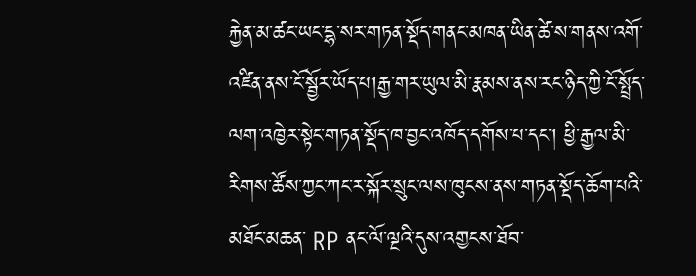རྐྱེན་མ་ཚང་ཡང་དྷ་སར་གཏན་སྡོད་གནང་མཁན་ཡིན་ཚེ་ས་གནས་འགོ་འཛིན་ནས་ངོ་སྦྱོར་ཡོད་པ།རྒྱ་གར་ཡུལ་མི་རྣམས་ནས་རང་ཉིད་ཀྱི་ངོ་སྤྲོད་ལག་འཁྱེར་སྟེང་གཏན་སྡོད་ཁ་བྱང་འཁོད་དགོས་པ་དང་། ཕྱི་རྒྱལ་མི་རིགས་ཚོས་ཀྱང་ཀང་ར་སྐོར་སྲུང་ལས་ཁུངས་ནས་གཏན་སྡོད་ཆོག་པའི་མཐོང་མཆན་ RP ནང་ལོ་ལྔའི་དུས་འགྱངས་ཐོབ་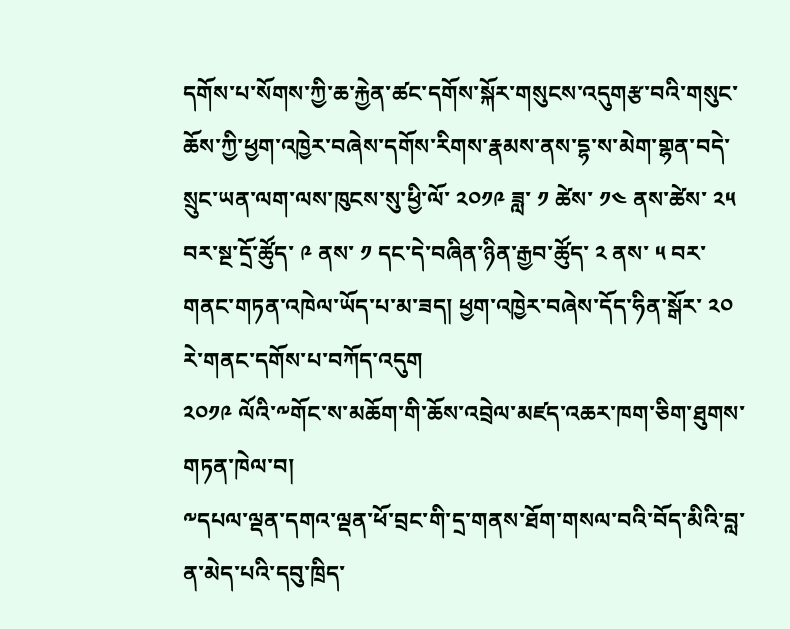དགོས་པ་སོགས་ཀྱི་ཆ་རྐྱེན་ཚང་དགོས་སྐོར་གསུངས་འདུགརྩ་བའི་གསུང་ཆོས་ཀྱི་ཕྱག་འཁྱེར་བཞེས་དགོས་རིགས་རྣམས་ནས་དྷ་ས་མེག་གྷན་བདེ་སྲུང་ཡན་ལག་ལས་ཁུངས་སུ་ཕྱི་ལོ་ ༢༠༡༩ ཟླ་ ༡ ཚེས་ ༡༤ ནས་ཚེས་ ༢༥ བར་སྔ་དྲོ་ཚོུད་ ༩ ནས་ ༡ དང་དེ་བཞིན་ཉིན་རྒྱབ་ཚོུད་ ༢ ནས་ ༥ བར་གནང་གཏན་འཁེལ་ཡོད་པ་མ་ཟད། ཕྱག་འཁྱེར་བཞེས་དོད་ཧིན་སྒོར་ ༢༠ རེ་གནང་དགོས་པ་བཀོད་འདུག
༢༠༡༩ ལོའི་༸གོང་ས་མཆོག་གི་ཆོས་འབྲེལ་མཛད་འཆར་ཁག་ཅིག་ཐུགས་གཏན་ཁེལ་བ།
༸དཔལ་ལྡན་དགའ་ལྡན་ཕོ་བྲང་གི་དྲ་གནས་ཐོག་གསལ་བའི་བོད་མིའི་བླ་ན་མེད་པའི་དབུ་ཁྲིད་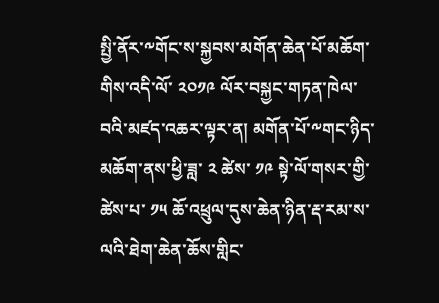སྤྱི་ནོར་༸གོང་ས་སྐྱབས་མགོན་ཆེན་པོ་མཆོག་གིས་འདི་ལོ་ ༢༠༡༩ ལོར་བསྐྱང་གཏན་ཁེལ་བའི་མཛད་འཆར་ལྟར་ན། མགོན་པོ་༸གང་ཉིད་མཆོག་ནས་ཕྱི་ཟླ་ ༢ ཚེས་ ༡༩ སྟེ་ལོ་གསར་གྱི་ཚེས་པ་ ༡༥ ཆོ་འཕྲུལ་དུས་ཆེན་ཉིན་རྡ་རམ་ས་ལའི་ཐེག་ཆེན་ཆོས་གླིང་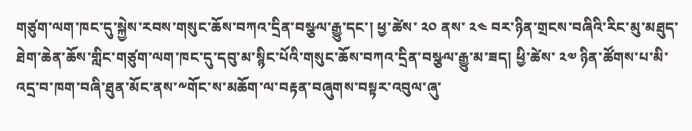གཙུག་ལག་ཁང་དུ་སྐྱེས་རབས་གསུང་ཆོས་བཀའ་དྲིན་བསྩལ་རྒྱུ་དང་། ཕྱ་ཚེས་ ༢༠ ནས་ ༢༤ བར་ཉིན་གྲངས་བཞིའི་རིང་མུ་མཐུད་ཐེག་ཆེན་ཆོས་གླིང་གཙུག་ལག་ཁང་དུ་དབུ་མ་སྙིང་པོའི་གསུང་ཆོས་བཀའ་དྲིན་བསྩལ་རྒྱུ་མ་ཟད། ཕྱི་ཚེས་ ༢༧ ཉིན་ཚོགས་པ་མི་འདྲ་བ་ཁག་བཞི་ཐུན་མོང་ནས་༸གོང་ས་མཆོག་ལ་བརྟན་བཞུགས་བསྟར་འབུལ་ཞུ་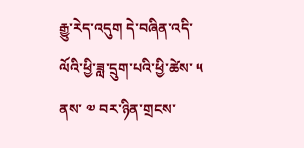རྒྱུ་རེད་འདུག དེ་བཞིན་འདི་ལོའི་ཕྱི་ཟླ་དྲུག་པའི་ཕྱི་ཚེས་ ༥ ནས་ ༧ བར་ཉིན་གྲངས་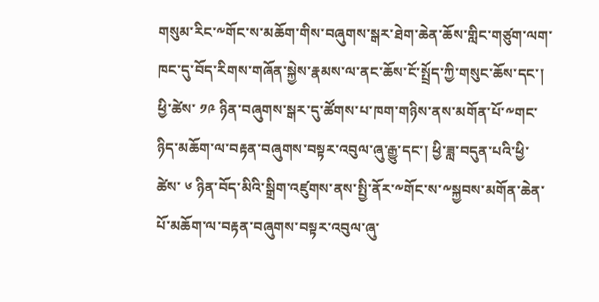གསུམ་རིང་༸གོང་ས་མཆོག་གིས་བཞུགས་སྒར་ཐེག་ཆེན་ཆོས་གླིང་གཙུག་ལག་ཁང་དུ་བོད་རིགས་གཞོན་སྐྱེས་རྣམས་ལ་ནང་ཆོས་ངོ་སྤྲོད་ཀྱི་གསུང་ཆོས་དང་། ཕྱི་ཚེས་ ༡༩ ཉིན་བཞུགས་སྒར་དུ་ཚོགས་པ་ཁག་གཉིས་ནས་མགོན་པོ་༸གང་ཉིད་མཆོག་ལ་བརྟན་བཞུགས་བསྟར་འབུལ་ཞུ་རྒྱུ་དང་། ཕྱི་ཟླ་བདུན་པའི་ཕྱི་ཚེས་ ༦ ཉིན་བོད་མིའི་སྒྲིག་འཛུགས་ནས་སྤྱི་ནོར་༸གོང་ས་༸སྐྱབས་མགོན་ཆེན་པོ་མཆོག་ལ་བརྟན་བཞུགས་བསྟར་འབུལ་ཞུ་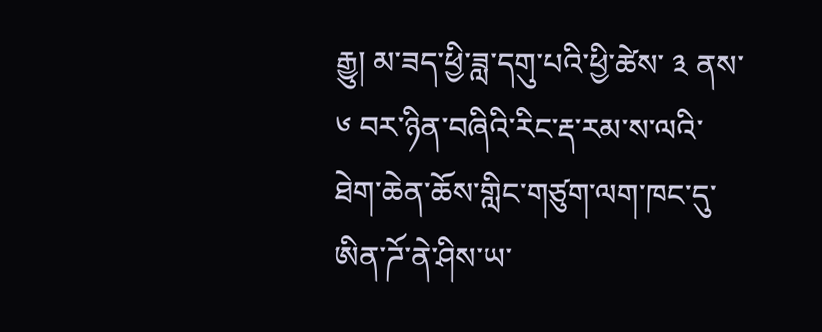རྒྱུ། མ་ཟད་ཕྱི་ཟླ་དགུ་པའི་ཕྱི་ཚེས་ ༣ ནས་ ༦ བར་ཉིན་བཞིའི་རིང་རྡ་རམ་ས་ལའི་ཐེག་ཆེན་ཆོས་གླིང་གཙུག་ལག་ཁང་དུ་ཨིན་ཌོ་ནེ་ཤིས་ཡ་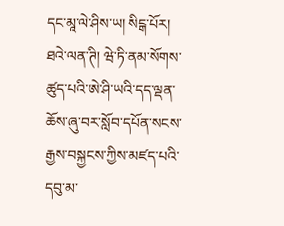དང་མཱ་ལེ་ཤིས་ཡ། སིངྒ་པོར། ཐའེ་ལན་ཊི། ཝེ་ཏི་ནམ་སོགས་ཚུད་པའི་ཨེ་ཤི་ཡའི་དད་ལྡན་ཆོས་ཞུ་བར་སློབ་དཔོན་སངས་རྒྱས་བསྐྱངས་ཀྱིས་མཛད་པའི་དབུ་མ་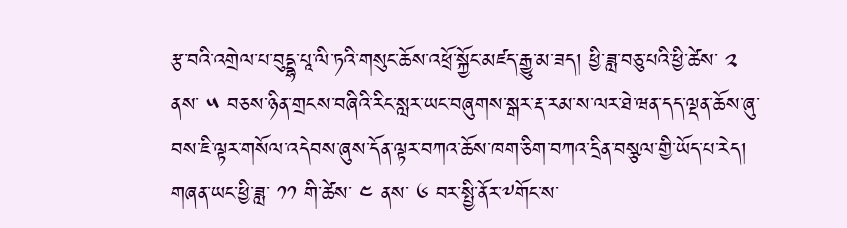རྩ་བའི་འགྲེལ་པ་བུདྡྷ་པཱ་ལི་ཏའི་གསུང་ཆོས་འཕྲོ་སྐྱོང་མཛད་རྒྱུ་མ་ཟད། ཕྱི་ཟླ་བཅུ་པའི་ཕྱི་ཚེས་ ༢ ནས་ ༥ བཅས་ཉིན་གྲངས་བཞིའི་རིང་སླར་ཡང་བཞུགས་སྒར་རྡ་རམ་ས་ལར་ཐེ་ཝན་དད་ལྡན་ཆོས་ཞུ་བས་ཇི་ལྟར་གསོལ་འདེབས་ཞུས་དོན་ལྟར་བཀའ་ཆོས་ཁག་ཅིག་བཀའ་དྲིན་བསྩལ་གྱི་ཡོད་པ་རེད། གཞན་ཡང་ཕྱི་ཟླ་ ༡༡ གི་ཚེས་ ༤ ནས་ ༦ བར་སྤྱི་ནོར་༸གོང་ས་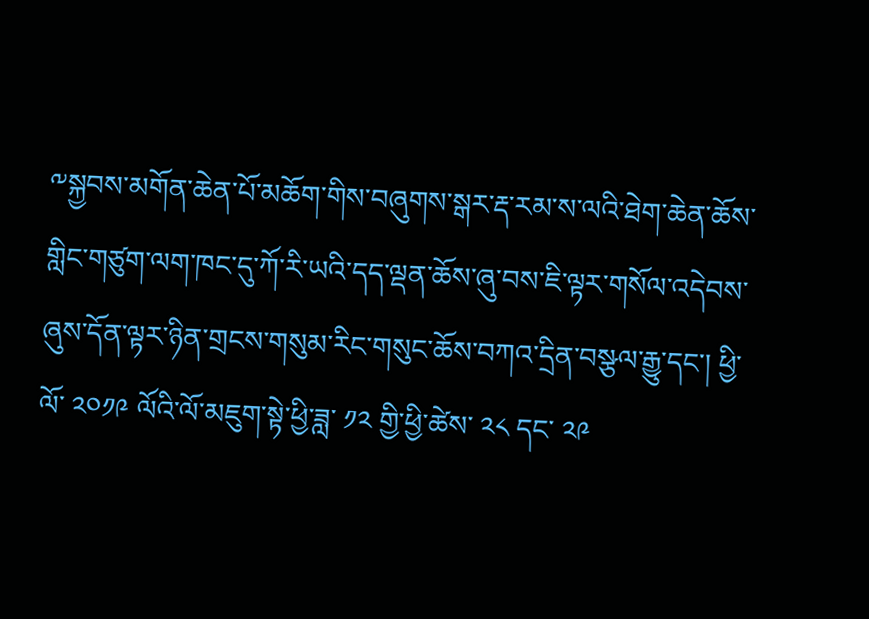༸སྐྱབས་མགོན་ཆེན་པོ་མཆོག་གིས་བཞུགས་སྒར་རྡ་རམ་ས་ལའི་ཐེག་ཆེན་ཆོས་གླིང་གཙུག་ལག་ཁང་དུ་ཀོ་རི་ཡའི་དད་ལྡན་ཆོས་ཞུ་བས་ཇི་ལྟར་གསོལ་འདེབས་ཞུས་དོན་ལྟར་ཉིན་གྲངས་གསུམ་རིང་གསུང་ཆོས་བཀའ་དྲིན་བསྩལ་རྒྱུ་དང་། ཕྱི་ལོ་ ༢༠༡༩ ལོའི་ལོ་མཇུག་སྟེ་ཕྱི་ཟླ་ ༡༢ གྱི་ཕྱི་ཚེས་ ༢༨ དང་ ༢༩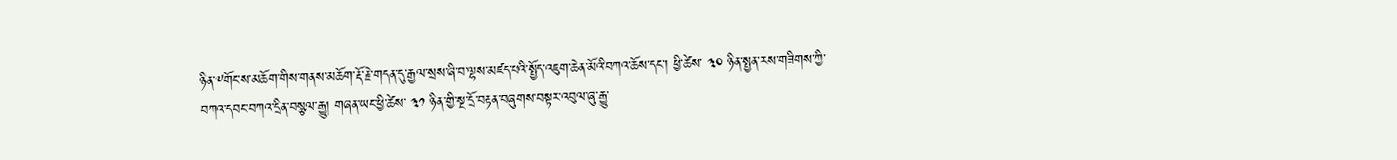ཉིན་༸གོང་ས་མཆོག་གིས་གནས་མཆོག་རྡོ་རྗེ་གདན་དུ་རྒྱལ་སྲས་ཞི་བ་ལྷས་མཛད་པའི་སྤྱོད་འཇུག་ཆེན་མོའི་བཀའ་ཆོས་དང་། ཕྱི་ཚེས་ ༣༠ ཉིན་སྤྱན་རས་གཟིགས་ཀྱི་བཀའ་དབང་བཀའ་དྲིན་བསྩལ་རྒྱུ། གཞན་ཡང་ཕྱི་ཚེས་ ༣༡ ཉིན་གྱི་སྔ་དྲོ་བརྟན་བཞུགས་བསྟར་འབུལ་ཞུ་རྒྱུ་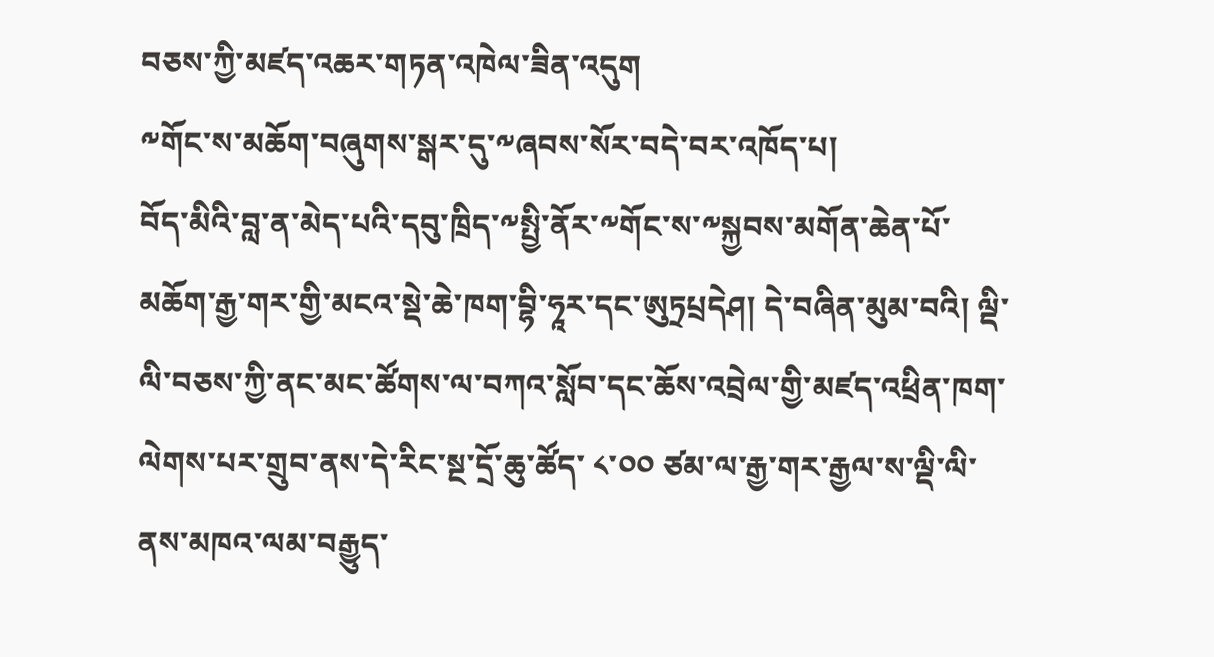བཅས་ཀྱི་མཛད་འཆར་གཏན་འཁེལ་ཟིན་འདུག
༸གོང་ས་མཆོག་བཞུགས་སྒར་དུ་༸ཞབས་སོར་བདེ་བར་འཁོད་པ།
བོད་མིའི་བླ་ན་མེད་པའི་དབུ་ཁྲིད་༸སྤྱི་ནོར་༸གོང་ས་༸སྐྱབས་མགོན་ཆེན་པོ་མཆོག་རྒྱ་གར་གྱི་མངའ་སྡེ་ཆེ་ཁག་བྷི་ཧཱར་དང་ཨུཏྲཔྲདེཤ། དེ་བཞིན་མུམ་བའི། ལྡི་ལི་བཅས་ཀྱི་ནང་མང་ཚོགས་ལ་བཀའ་སློབ་དང་ཆོས་འབྲེལ་གྱི་མཛད་འཕྲིན་ཁག་ལེགས་པར་གྲུབ་ནས་དེ་རིང་སྔ་དྲོ་ཆུ་ཚོད་ ༨་༠༠ ཙམ་ལ་རྒྱ་གར་རྒྱལ་ས་ལྡི་ལི་ནས་མཁའ་ལམ་བརྒྱུད་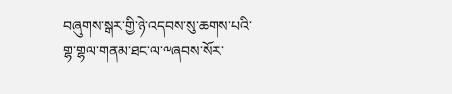བཞུགས་སྒར་གྱི་ཉེ་འདབས་སུ་ཆགས་པའི་གྷ་གྷལ་གནམ་ཐང་ལ་༸ཞབས་སོར་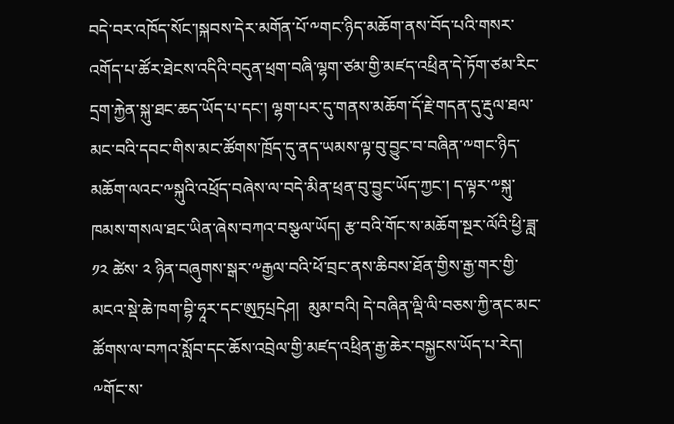བདེ་བར་འཁོད་སོང་།སྐབས་དེར་མགོན་པོ་༸གང་ཉིད་མཆོག་ནས་བོད་པའི་གསར་འགོད་པ་ཚོར་ཐེངས་འདིའི་བདུན་ཕྲག་བཞི་ལྷག་ཙམ་གྱི་མཛད་འཕྲིན་དེ་ཏོག་ཙམ་རིང་དྲག་རྐྱེན་སྐུ་ཐང་ཆད་ཡོད་པ་དང་། ལྷག་པར་དུ་གནས་མཆོག་དོ་རྗེ་གདན་དུ་རྡུལ་ཐལ་མང་བའི་དབང་གིས་མང་ཚོགས་ཁྲོད་དུ་ནད་ཡམས་ལྟ་བུ་བྱུང་བ་བཞིན་༸གང་ཉིད་མཆོག་ལའང་༸སྐུའི་འཕྲོད་བཞེས་ལ་བདེ་མིན་ཕྲན་བུ་བྱུང་ཡོད་ཀྱང་། ད་ལྟར་༸སྐུ་ཁམས་གསལ་ཐང་ཡིན་ཞེས་བཀའ་བསྩལ་ཡོད། རྩ་བའི་གོང་ས་མཆོག་སྔར་ལོའི་ཕྱི་ཟླ་ ༡༢ ཚེས་ ༢ ཉིན་བཞུགས་སྒར་༸རྒྱལ་བའི་ཕོ་བྲང་ནས་ཆིབས་ཐོན་གྱིས་རྒྱ་གར་གྱི་མངའ་སྡེ་ཆེ་ཁག་བྷི་ཧཱར་དང་ཨུཏྲཔྲདེཤ།  མུམ་བའི། དེ་བཞིན་ལྡི་ལི་བཅས་ཀྱི་ནང་མང་ཚོགས་ལ་བཀའ་སློབ་དང་ཆོས་འབྲེལ་གྱི་མཛད་འཕྲིན་རྒྱ་ཆེར་བསྐྱངས་ཡོད་པ་རེད།
༸གོང་ས་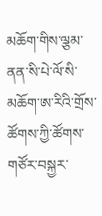མཆོག་གིས་ལྕམ་ནན་སི་པེ་ལོ་སི་མཆོག་ཨ་རིའི་གྲོས་ཚོགས་ཀྱི་ཚོགས་གཙོར་བསྐྱར་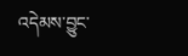འདེམས་བྱུང་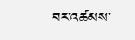བར་འཚམས་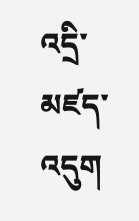འདྲི་མཛད་འདུག